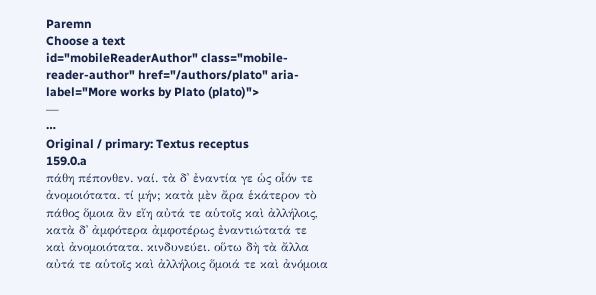Paremn
Choose a text
id="mobileReaderAuthor" class="mobile-reader-author" href="/authors/plato" aria-label="More works by Plato (plato)">
—
⋯
Original / primary: Textus receptus
159.0.a
πάθη πέπονθεν. ναί. τὰ δ᾽ ἐναντία γε ὡς οἷόν τε ἀνομοιότατα. τί μήν; κατὰ μὲν ἄρα ἑκάτερον τὸ πάθος ὅμοια ἂν εἴη αὐτά τε αὑτοῖς καὶ ἀλλήλοις, κατὰ δ᾽ ἀμφότερα ἀμφοτέρως ἐναντιώτατά τε καὶ ἀνομοιότατα. κινδυνεύει. οὕτω δὴ τὰ ἄλλα αὐτά τε αὑτοῖς καὶ ἀλλήλοις ὅμοιά τε καὶ ἀνόμοια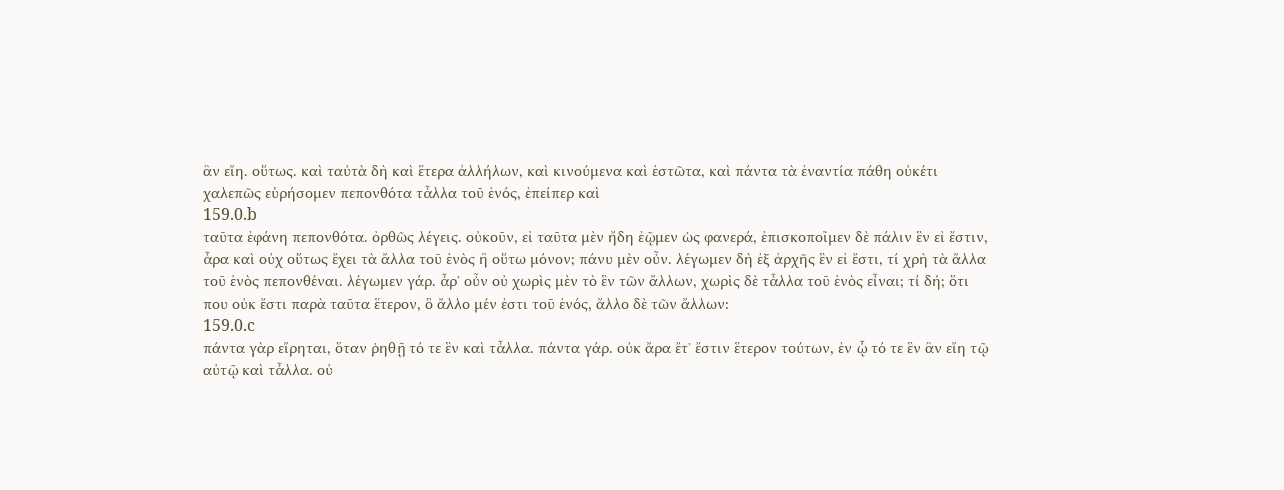ἂν εἴη. οὕτως. καὶ ταὐτὰ δὴ καὶ ἕτερα ἀλλήλων, καὶ κινούμενα καὶ ἑστῶτα, καὶ πάντα τὰ ἐναντία πάθη οὐκέτι χαλεπῶς εὑρήσομεν πεπονθότα τἆλλα τοῦ ἑνός, ἐπείπερ καὶ
159.0.b
ταῦτα ἐφάνη πεπονθότα. ὀρθῶς λέγεις. οὐκοῦν, εἰ ταῦτα μὲν ἤδη ἐῷμεν ὡς φανερά, ἐπισκοποῖμεν δὲ πάλιν ἓν εἰ ἔστιν, ἆρα καὶ οὐχ οὕτως ἔχει τὰ ἄλλα τοῦ ἑνὸς ἢ οὕτω μόνον; πάνυ μὲν οὖν. λέγωμεν δὴ ἐξ ἀρχῆς ἓν εἰ ἔστι, τί χρὴ τὰ ἄλλα τοῦ ἑνὸς πεπονθέναι. λέγωμεν γάρ. ἆρ᾽ οὖν οὐ χωρὶς μὲν τὸ ἓν τῶν ἄλλων, χωρὶς δὲ τἆλλα τοῦ ἑνὸς εἶναι; τί δή; ὅτι που οὐκ ἔστι παρὰ ταῦτα ἕτερον, ὃ ἄλλο μέν ἐστι τοῦ ἑνός, ἄλλο δὲ τῶν ἄλλων:
159.0.c
πάντα γὰρ εἴρηται, ὅταν ῥηθῇ τό τε ἓν καὶ τἆλλα. πάντα γάρ. οὐκ ἄρα ἔτ᾽ ἔστιν ἕτερον τούτων, ἐν ᾧ τό τε ἓν ἂν εἴη τῷ αὐτῷ καὶ τἆλλα. οὐ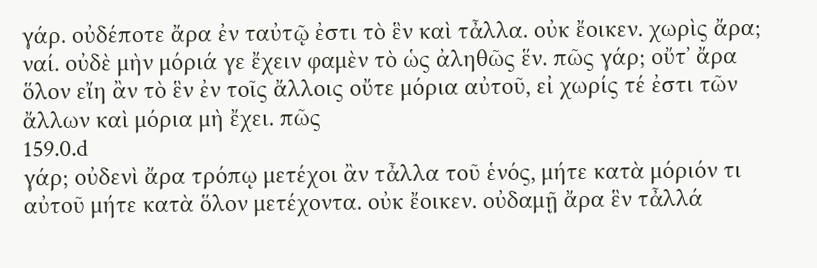γάρ. οὐδέποτε ἄρα ἐν ταὐτῷ ἐστι τὸ ἓν καὶ τἆλλα. οὐκ ἔοικεν. χωρὶς ἄρα; ναί. οὐδὲ μὴν μόριά γε ἔχειν φαμὲν τὸ ὡς ἀληθῶς ἕν. πῶς γάρ; οὔτ᾽ ἄρα ὅλον εἴη ἂν τὸ ἓν ἐν τοῖς ἄλλοις οὔτε μόρια αὐτοῦ, εἰ χωρίς τέ ἐστι τῶν ἄλλων καὶ μόρια μὴ ἔχει. πῶς
159.0.d
γάρ; οὐδενὶ ἄρα τρόπῳ μετέχοι ἂν τἆλλα τοῦ ἑνός, μήτε κατὰ μόριόν τι αὐτοῦ μήτε κατὰ ὅλον μετέχοντα. οὐκ ἔοικεν. οὐδαμῇ ἄρα ἓν τἆλλά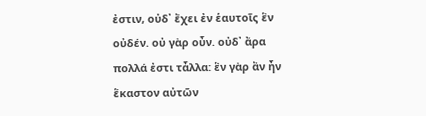ἐστιν, οὐδ᾽ ἔχει ἐν ἑαυτοῖς ἓν οὐδέν. οὐ γὰρ οὖν. οὐδ᾽ ἄρα πολλά ἐστι τἆλλα: ἓν γὰρ ἂν ἦν ἕκαστον αὐτῶν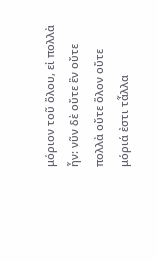μόριον τοῦ ὅλου, εἰ πολλὰ ἦν: νῦν δὲ οὔτε ἓν οὔτε πολλὰ οὔτε ὅλον οὔτε μόριά ἐστι τἆλλα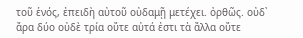τοῦ ἑνός, ἐπειδὴ αὐτοῦ οὐδαμῇ μετέχει. ὀρθῶς. οὐδ᾽ ἄρα δύο οὐδὲ τρία οὔτε αὐτά ἐστι τὰ ἄλλα οὔτε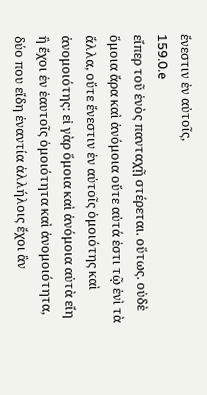ἔνεστιν ἐν αὐτοῖς,
159.0.e
εἴπερ τοῦ ἑνὸς πανταχῇ στέρεται. οὕτως. οὐδὲ ὅμοια ἄρα καὶ ἀνόμοια οὔτε αὐτά ἐστι τῷ ἑνὶ τὰ ἄλλα, οὔτε ἔνεστιν ἐν αὐτοῖς ὁμοιότης καὶ ἀνομοιότης: εἰ γὰρ ὅμοια καὶ ἀνόμοια αὐτὰ εἴη ἢ ἔχοι ἐν ἑαυτοῖς ὁμοιότητα καὶ ἀνομοιότητα, δύο που εἴδη ἐναντία ἀλλήλοις ἔχοι ἂν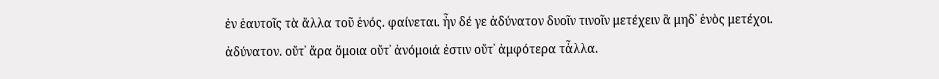ἐν ἑαυτοῖς τὰ ἄλλα τοῦ ἑνός. φαίνεται. ἦν δέ γε ἀδύνατον δυοῖν τινοῖν μετέχειν ἃ μηδ᾽ ἑνὸς μετέχοι. ἀδύνατον. οὔτ᾽ ἄρα ὅμοια οὔτ᾽ ἀνόμοιά ἐστιν οὔτ᾽ ἀμφότερα τἆλλα.